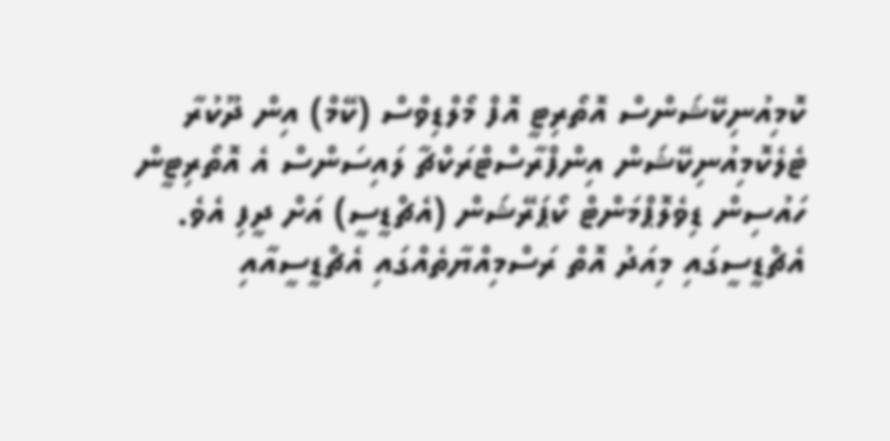ކޮމިއުނިކޭޝަންސް އޮތޯރިޓީ އޮފް މޯލްޑިވްސް (ކޭމް) އިން ދޫކުރާ ޓެލެކޮމިއުނިކޭޝަން އިންފްރާސްޓްރަކްޗާ ލައިސަންސް އެ އޮތޯރިޓީން ހައުސިން ޑިވެލޮޕްމަންޓް ކޯޕަރޭޝަން (އެޗްޑީސީ) އަށް ދީފި އެވެ.
އެޗްޑީސީގައި މިއަދު އޮތް ރަސްމިއްޔާތެއްގައި އެޗްޑީސީއާއި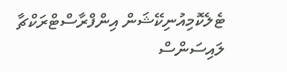ޓެލެކޮމިއުނިކޭޝަން އިންފްރާސްޓްރަކްޗާ ލައިސަންސް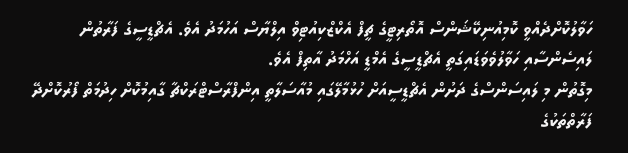ހަވާލުކޮށްދެއްވީ ކޮމިއުނިކޭޝަންސް އޮތޯރިޓީގެ ޗީފް އެކްޒްކިއުޓިވް އިލްޔާސް އަހުމަދު އެވެ. އެޗްޑީސީގެ ފަރާތުން ލައިސެންސާއި ހަވާލުވެވަޑައިގަތީ އެޗްޑީސީގެ އެމްޑީ އަހްމަދު އާތިފް އެވެ.
މިގޮތުން މި ލައިސަންސްގެ ދަށުން އެޗްޑީސީއަށް ހުޅުމާލޭގައި މުއާސަލާތީ އިންފްރާސްޓްރަކްޗާ ގާއިމުކޮށް ހިދުމަތް ފޯރުކޮށްދޭ ފަރާތްތަކުގެ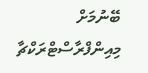ބޭނުމަށް މިއިންފްރާސްޓްރަކްޗާ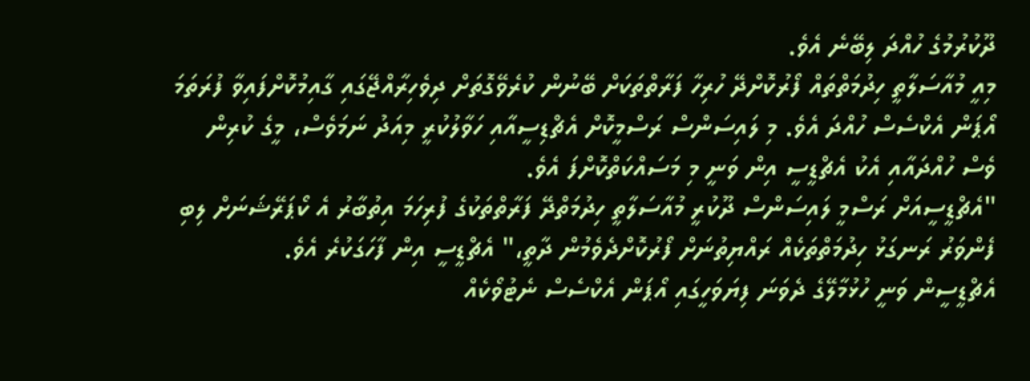ދޫކުރުމުގެ ހުއްދަ ލިބޭނެ އެވެ.
މިއީ މުއާސަލާތީ ހިދުމަތްތައް ފޯރުކޮށްދޭ ހުރިހާ ފަރާތްތަކަށް ބޭނުން ކުރެވޭގޮތަށް ދިވެހިރާއްޖޭގައި ގާއިމުކޮށްފައިވާ ފުރަތަމަ އޯޕަން އެކްސެސް ހުއްދަ އެވެ. މި ލައިސަންސް ރަސްމީކޮށް އެޗްޑިސީއާއި ހަވާލުކުރީ މިއަދު ނަމަވެސް، މީގެ ކުރިން ވެސް ހުއްދައާއި އެކު އެޗްޑީސީ އިން ވަނީ މި މަސައްކަތްކޮށްފަ އެވެ.
"އެޗްޑީސީއަށް ރަސްމީ ލައިސަންސް ދޫކުރީ މުއާސަލާތީ ހިދުމަތްދޭ ފަރާތްތަކުގެ ފުރިހަމަ އިތުބާރު އެ ކޯޕަރޭޝަނަށް ލިބި ފެންވަރު ރަނގަޅު ހިދުމަތްތަކެއް ރައްޔިތުނަށް ފޯރުކޮށްދެވެމުން ދާތީ،" އެޗްޑީސީ އިން ފާހަގަކުރެ އެވެ.
އެޗްޑީސީން ވަނީ ހުޅުމާލޭގެ ދެވަނަ ފިޔަވަހީގައި އޯޕަން އެކްސެސް ނެޓުވޯކެއް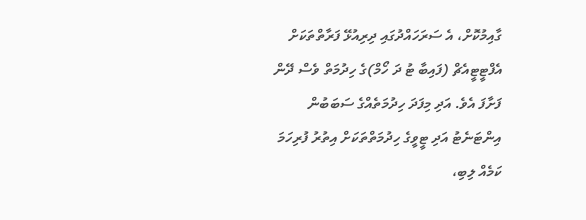ގާއިމުކޮށް، އެ ސަރަހައްދުގައި ދިރިއުޅޭ ފަރާތްތަކަށް އެފްޓީޓީއެޗް (ފައިބާ ޓު ދަ ހޯމް)ގެ ހިދުމަތް ވެސް ދޭން ފަށާފަ އެވެ. އަދި މިފަދަ ހިދުމަތެއްގެ ސަބަބުން އިންޓަނެޓު އަދި ޓީވީގެ ހިދުމަތްތަކަށް އިތުރު ފުރިހަމަ ކަމެއް ލިބި،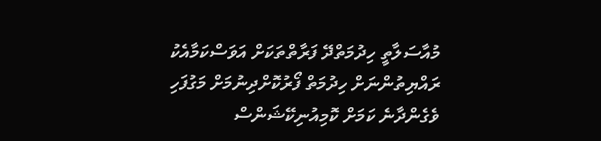މުއާސަލާތީ ހިދުމަތްދޭ ފަރާތްތަކަށް އަވަސްކަމާއެކު ރައްޔިތުންނަށް ހިދުމަތް ފޯރުކޮށްދިނުމަށް މަގުފަހި ވެގެންދާނެ ކަމަށް ކޮމިއުނިކޭޝަންސް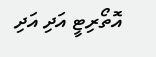އޮތޯރިޓީ އަދި އަދި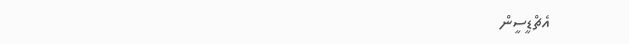އެޗްޑީސީން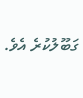ގަބޫލުކުރެ އެވެ.